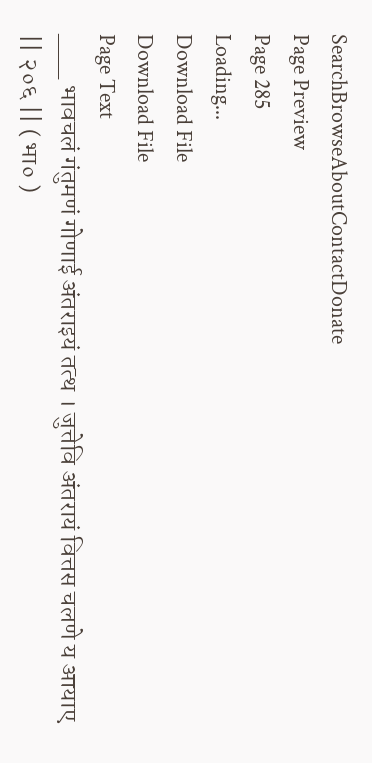SearchBrowseAboutContactDonate
Page Preview
Page 285
Loading...
Download File
Download File
Page Text
___ भावचलं गंतुमणं गोणाई अंतराइयं तत्थ । जुत्तेवि अंतरायं वित्तस चलणे य आयाए || २०६ || ( भा० )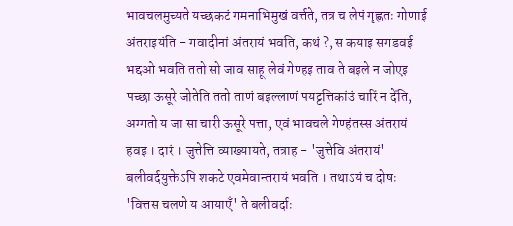भावचलमुच्यते यच्छकटं गमनाभिमुखं वर्त्तते, तत्र च लेपं गृह्णतः गोणाई अंतराइयंति - गवादीनां अंतरायं भवति, कथं ?, स कयाइ सगडवई भद्दओ भवति ततो सो जाव साहू लेवं गेण्हइ ताव ते बइले न जोएइ पच्छा ऊसूरे जोतेति ततो ताणं बइल्लाणं पयट्टत्तिकांउं चारिं न देंति, अग्गतो य जा सा चारी ऊसूरे पत्ता, एवं भावचले गेण्हंतस्स अंतरायं हवइ । दारं । जुत्तेत्ति व्याख्यायते, तत्राह - 'जुत्तेवि अंतरायं' बलीवर्दयुक्तेऽपि शकटे एवमेवान्तरायं भवति । तथाऽयं च दोषः 'वित्तस चलणे य आयाएँ' ते बलीवर्दाः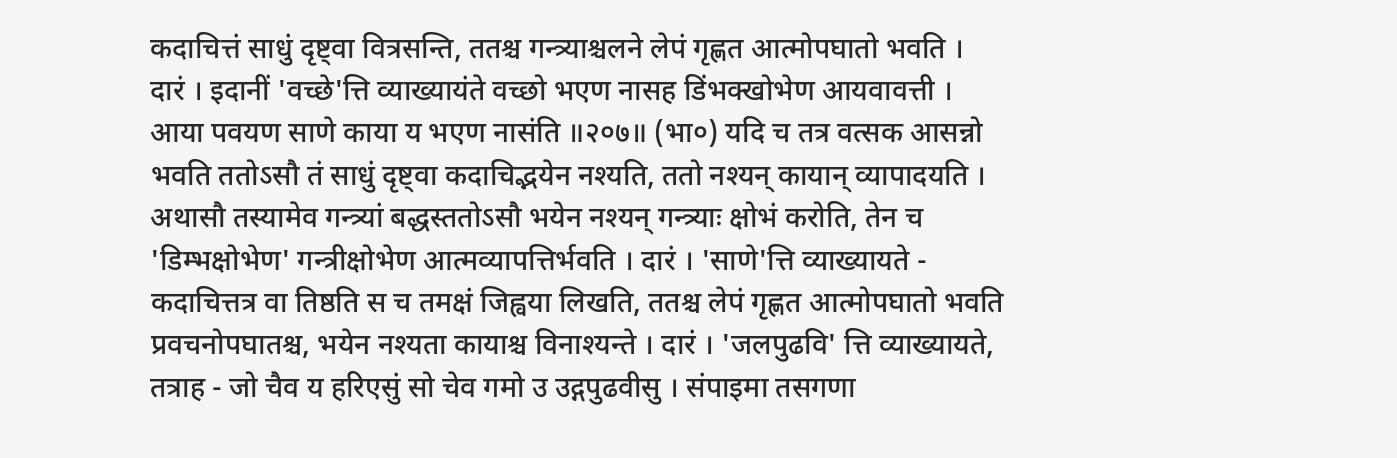कदाचित्तं साधुं दृष्ट्वा वित्रसन्ति, ततश्च गन्त्र्याश्चलने लेपं गृह्णत आत्मोपघातो भवति । दारं । इदानीं 'वच्छे'त्ति व्याख्यायंते वच्छो भएण नासह डिंभक्खोभेण आयवावत्ती । आया पवयण साणे काया य भएण नासंति ॥२०७॥ (भा०) यदि च तत्र वत्सक आसन्नो भवति ततोऽसौ तं साधुं दृष्ट्वा कदाचिद्भयेन नश्यति, ततो नश्यन् कायान् व्यापादयति । अथासौ तस्यामेव गन्त्र्यां बद्धस्ततोऽसौ भयेन नश्यन् गन्त्र्याः क्षोभं करोति, तेन च 'डिम्भक्षोभेण' गन्त्रीक्षोभेण आत्मव्यापत्तिर्भवति । दारं । 'साणे'त्ति व्याख्यायते - कदाचित्तत्र वा तिष्ठति स च तमक्षं जिह्वया लिखति, ततश्च लेपं गृह्णत आत्मोपघातो भवति प्रवचनोपघातश्च, भयेन नश्यता कायाश्च विनाश्यन्ते । दारं । 'जलपुढवि' त्ति व्याख्यायते, तत्राह - जो चैव य हरिएसुं सो चेव गमो उ उद्गपुढवीसु । संपाइमा तसगणा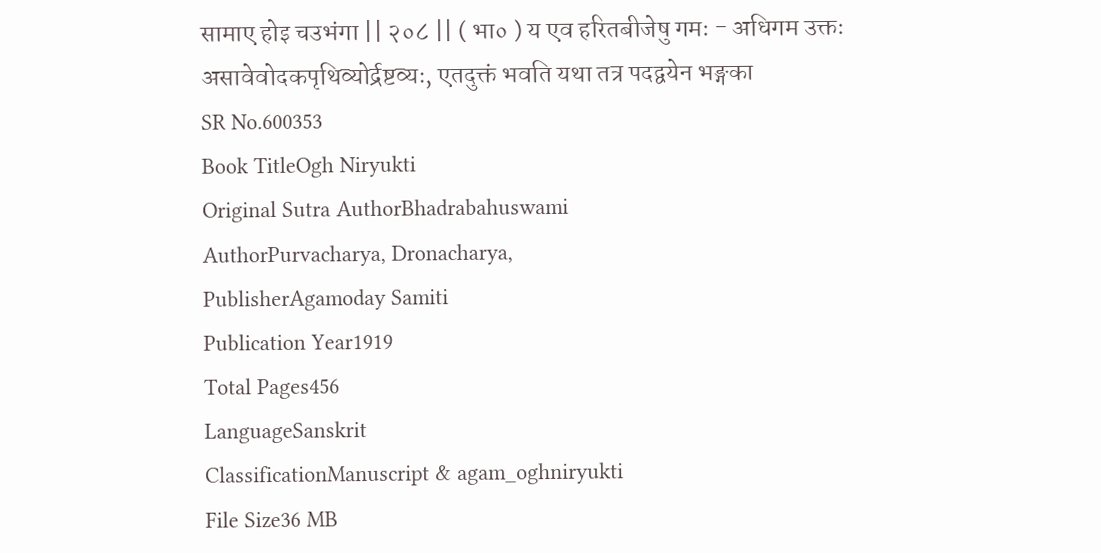सामाए होइ चउभंगा || २०८ || ( भा० ) य एव हरितबीजेषु गमः - अधिगम उक्तः असावेवोदकपृथिव्योर्द्रष्टव्यः, एतदुक्तं भवति यथा तत्र पदद्वयेन भङ्गका
SR No.600353
Book TitleOgh Niryukti
Original Sutra AuthorBhadrabahuswami
AuthorPurvacharya, Dronacharya,
PublisherAgamoday Samiti
Publication Year1919
Total Pages456
LanguageSanskrit
ClassificationManuscript & agam_oghniryukti
File Size36 MB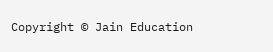Copyright © Jain Education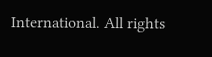International. All rights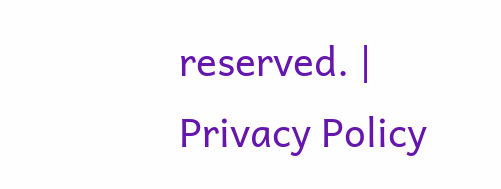reserved. | Privacy Policy